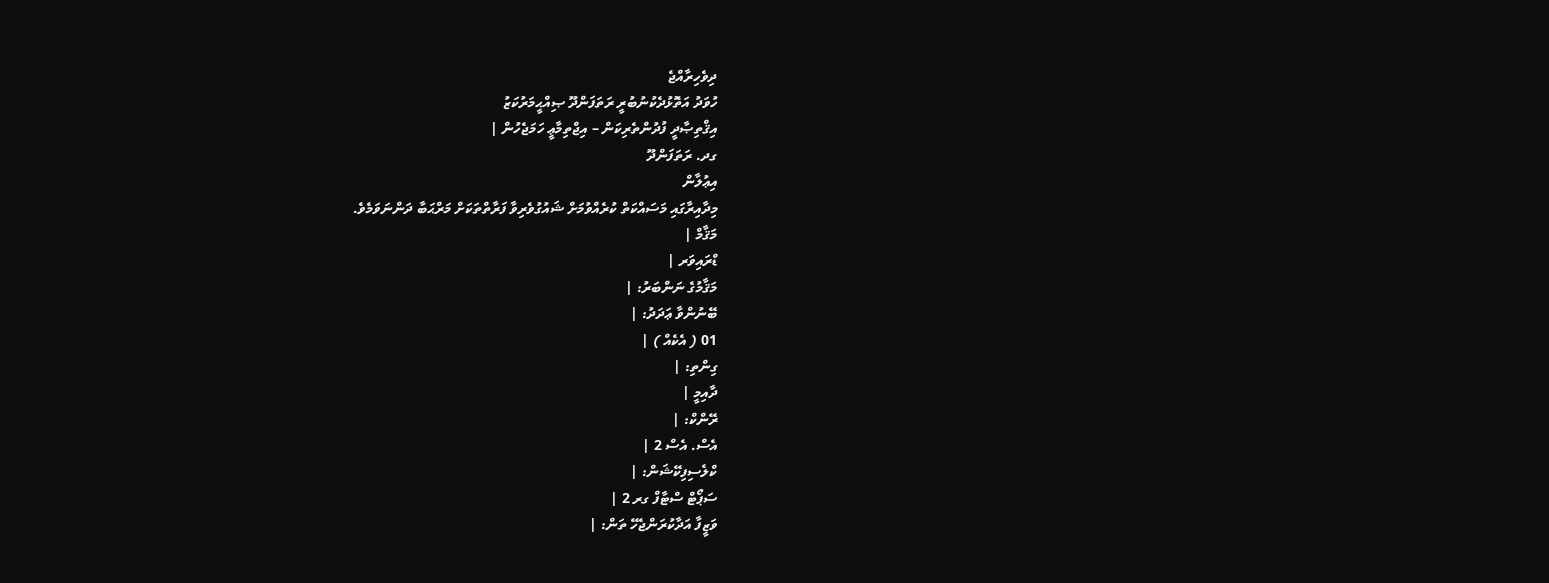ދިވެހިރާއްޖެ
ހުވަދު އަތޮޅުދެކުނުބުރީ ރަތަފަންދޫ ޞިއްޙީމަރުކަޒު
އިޤްތިޞާދީ ފުދުންތެރިކަން – އިޖްތިމާޢީ ހަމަޖެހުން |
ގދ. ރަތަފަންދޫ
އިޢުލާން
މިދާއިރާގައި މަސައްކަތް ކުރެއްވުމަށް ޝައުގުވެރިވާ ފަރާތްތަކަށް މަރްޙަބާ ދަންނަވަމެވެ.
މަޤާމް |
ޑްރައިވަރ |
މަޤާމުގެ ނަންބަރު: |
ބޭނުންވާ ޢަދަދު: |
01 ( އެކެއް ) |
ގިންތި: |
ދާއިމީ |
ރޭންކް: |
އެސް. އެސް 2 |
ކްލެސިފިކޭޝަން: |
ސަޕޯޓް ސްޓާފް ގރ 2 |
ވަޒީފާ އަދާކުރަންޖެހޭ ތަން: |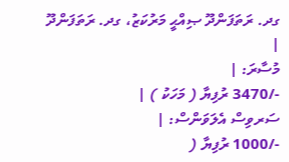ގދ. ރަތަފަންދޫ ޞިއްޙީ މަރުކަޒު، ގދ. ރަތަފަންދޫ |
މުސާރަ: |
-/3470 ރުފިޔާ ( މަހަކު ) |
ސަރވިސް އެލަވަންސް: |
-/1000 ރުފިޔާ (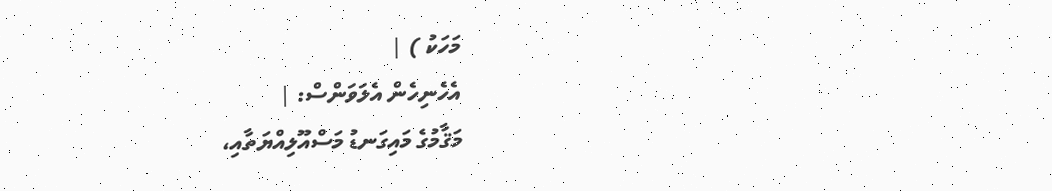މަހަކު ) |
އެހެނިހެން އެލަވަންސް: |
މަޤާމުގެ މައިގަނޑު މަސްއޫލިއްޔަތާއި،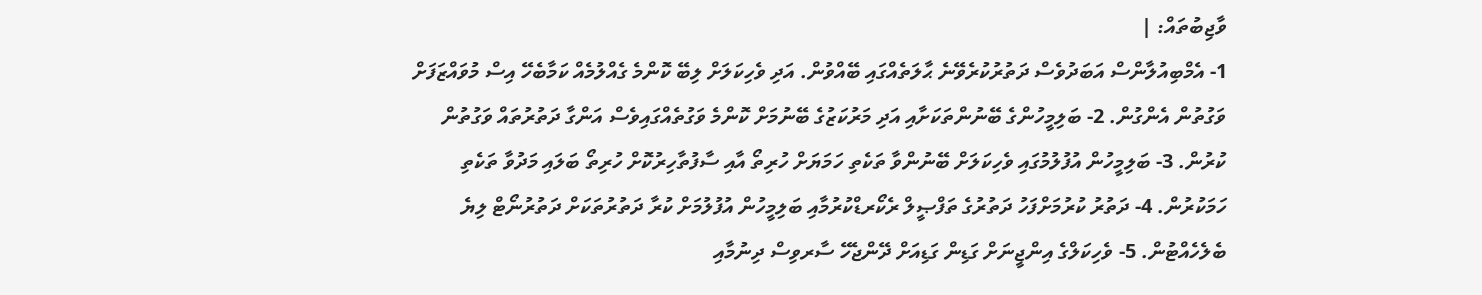ވާޖިބުތައް: |
1- އެމްބިއުލާންސް އަބަދުވެސް ދަތުރުކުރެވޭނެ ޙާލަތެއްގައި ބޭއްވުން. އަދި ވެހިކަލަށް ލިބޭ ކޮންމެ ގެއްލުމެއް ކަމާބެހޭ އިސް މުވައްޒަފަށް ވަގުތުން އެންގުން. 2- ބަލިމީހުންގެ ބޭނުންތަކަށާއި އަދި މަރުކަޒުގެ ބޭނުމަށް ކޮންމެ ވަގުތެއްގައިވެސް އަންގާ ދަތުރުތައް ވަގުތުން ކުރުން. 3- ބަލިމީހުން އުފުލުމުގައި ވެހިކަލަށް ބޭނުންވާ ތަކެތި ހަމަޔަށް ހުރިތޯ އާއި ސާފުތާހިރުކޮށް ހުރިތޯ ބަލައި މަދުވާ ތަކެތި ހަމަކުރުން. 4- ދަތުރު ކުރުމަށްފަހު ދަތުރުގެ ތަފްޞީލް ރެކޯރޑްކުރުމާއި ބަލިމީހުން އުފުލުމަށް ކުރާ ދަތުރުތަކަށް ދަތުރުނޯޓް ލިޔެ ބެލެހެއްޓުން. 5- ވެހިކަލްގެ އިންޖީނަށް ގަޑިން ގަޑިއަށް ދޭންޖެހޭ ސާރވިސް ދިނުމާއި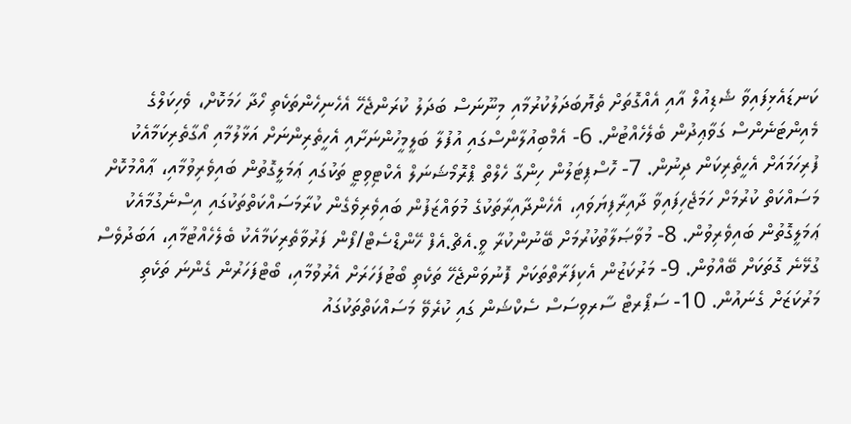ކަނޑައެޅިފައިވާ ޝެޑިއުލް އާއި އެއްގޮތަށް ތެޔޮބަދަލުކުރުމާއި މިނޫނަސް ބަދަލު ކުރަންޖެހޭ އެހެނިހެންތަކެތި ހޯދާ ހަމަކޮށް، ވެހިކަލްގެ މެއިންޓަނެންސް ގަވާޢިދުން ބެލެހެއްޓުން. 6- އެމްބިއުލާންސްގައި އުފުލާ ބަލީމީހުންނަށާއި އެހީތެރިންނަށް އަޅާލުމާއި އޯގާތެރިކަމާއެކު ފުރިހަމައަށް އެހީތެރިކަން ދިނުން. 7- ހޮސްޕިޓަލުން ހިންގާ ހެލްތް ޕްރޮމޯޝަނަލް އެކްޓިވިޓީ ތަކުގައި ޢަމަލީގޮތުން ބައިވެރިވުމާއި، ޢާއްމުކޮށް މަސައްކަތް ކުރުމަށް ހަމަޖެހިފައިވާ ދާއިރާފިޔަވައި، އެހެންދާއިރާތަކުގެ މުވައްޒަފުން ބައިވެރިވެގެން ކުރާމަސައްކަތްތަކުގައި އިސްނެގުމާއެކު ޢަމަލީގޮތުން ބައިވެރިވުން. 8- މުވާޞަލާތުކުރުމަށް ބޭނުންކުރާ ވީ.އެޗް.އެފް ހޭންޑްސެޓް/ފޯން ފަރުވާތެރިކަމާއެކު ބެލެހެއްޓުމާއި، އަބަދުވެސް ގުޅޭނެ ގޮތަކަށް ބޭއްވުން. 9- މަރުކަޒުން އެކިފަރާތްތަކަށް ފޮނުވަންޖެހޭ ތަކެތި ބޯޓުފަހަރަށް އެރުވުމާއި، ބޯޓްފަހަރުން ގެންނަ ތަކެތި މަރުކަޒަށް ގެނައުން. 10- ސަޕޯރޓް ސާރވިސަސް ސެކްޝަން ގައި ކުރެވޭ މަސައްކަތްތަކުގައު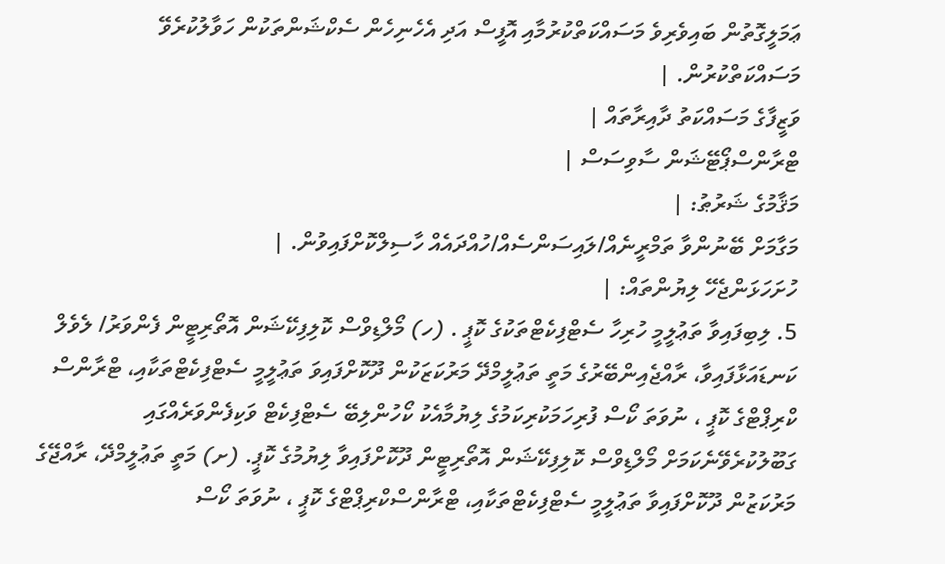ޢަމަލީގޮތުން ބައިވެރިވެ މަސައްކަތްކުރުމާއި އޮފީސް އަދި އެހެނިހެން ސެކްޝަންތަކުން ހަވާލުކުރެވޭ މަސައްކަތްކުރުން. |
ވަޒީފާގެ މަސައްކަތު ދާއިރާތައް |
ޓްރާންސްޕޯޓޭޝަން ސާވިސަސް |
މަޤާމުގެ ޝަރުޠު: |
މަގާމަށް ބޭނުންވާ ތަމްރީނެއް/ލައިސަންސެއް/ހުއްދައެއް ހާސިލްކޮށްފައިވުން. |
ހުށަހަޅަންޖެހޭ ލިޔުންތައް: |
5. ލިބިފައިވާ ތަޢުލީމީ ހުރިހާ ސެޓްފިކެޓްތަކުގެ ކޮޕީ . (ހ) މޯލްޑިވްސް ކޮލިފިކޭޝަން އޮތޯރިޓީން ފެންވަރު/ ލެވެލް ކަނޑައަޅާފައިވާ، ރާއްޖެއިންބޭރުގެ މަތީ ތަޢުލީމްދޭ މަރުކަޒަކުން ދޫކޮށްފައިވަ ތަޢުލީމީ ސެޓްފިކެޓްތަކާއި، ޓްރާންސް ކްރިޕްޓްގެ ކޮޕީ ، ނުވަތަ ކޯސް ފުރިހަމަކުރިކަމުގެ ލިޔުމާއެކު ކޯހުންލިބޭ ސެޓްފިކެޓް ވަކިފެންވަރެއްގައި ގަބޫލުކުރެވޭނެކަމަށް މޯލްޑިވްސް ކޮލިފިކޭޝަން އޮތޯރިޓީން ދޫކޮށްފައިވާ ލިޔުމުގެ ކޮޕީ. (ށ) މަތީ ތަޢުލީމްދޭ، ރާއްޖޭގެ މަރުކަޒުން ދޫކޮށްފައިވާ ތަޢުލީމީ ސެޓްފިކެޓްތަކާއި، ޓްރާންސްކްރިޕްޓްގެ ކޮޕީ ، ނުވަތަ ކޯސް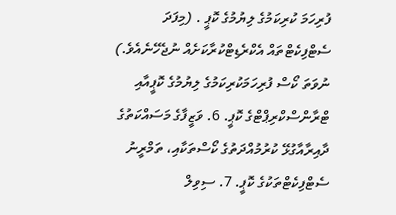ފުރިހަމަ ކުރިކަމުގެ ލިޔުމުގެ ކޮޕީ . (މިފަދަ ސެޓްފިކެޓްތައް އެކްރެޑިޓްކުރާކަށެއް ނުޖެހޭނެއެވެ.) ނުވަތަ ކޯސް ފުރިހަމަކުރިކަމުގެ ލިޔުމުގެ ކޮޕީއާއި ޓްރާންސްކްރިޕްޓްގެ ކޮޕީ. 6. ވަޒީފާގެ މަސައްކަތުގެ ދާއިރާއާގުޅޭ ކުރުމުއްދަތުގެ ކޯސްތަކާއި، ތަމްރީނު ސެޓްފިކެޓްތަކުގެ ކޮޕީ. 7. ސިވިލް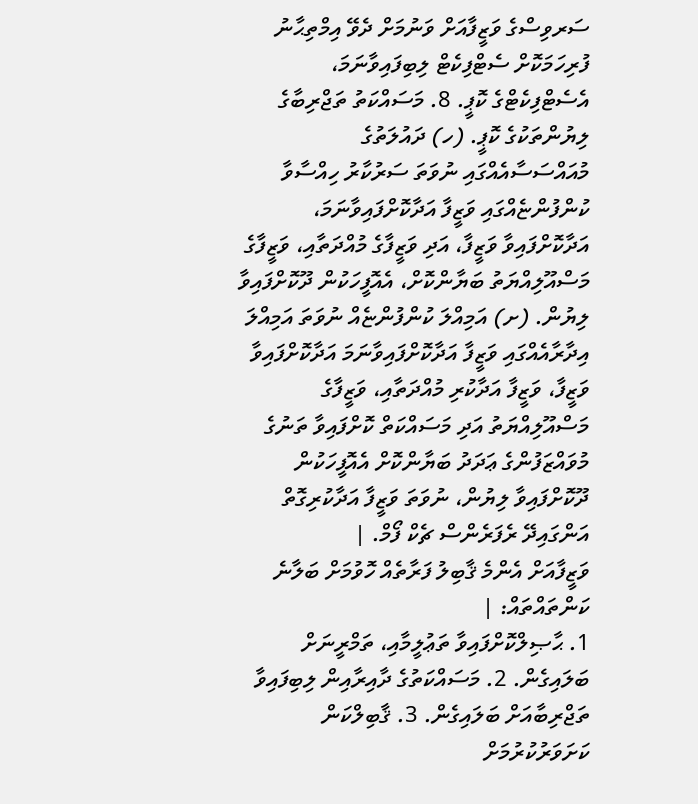ސަރވިސްގެ ވަޒީފާއަށް ވަނުމަށް ދެވޭ އިމްތިޙާނު ފުރިހަމަކޮށް ސެޓްފިކެޓް ލިބިފައިވާނަމަ، އެސެޓްފިކެޓްގެ ކޮޕީ. 8. މަސައްކަތު ތަޖްރިބާގެ ލިޔުންތަކުގެ ކޮޕީ. (ހ) ދައުލަތުގެ މުއައްސަސާއެއްގައި ނުވަތަ ސަރުކާރު ހިއްސާވާ ކުންފުންޏެއްގައި ވަޒީފާ އަދާކޮށްފައިވާނަމަ، އަދާކޮށްފައިވާ ވަޒީފާ، އަދި ވަޒީފާގެ މުއްދަތާއި، ވަޒީފާގެ މަސްއޫލިއްޔަތު ބަޔާންކޮށް، އެއޮފީހަކުން ދޫކޮށްފައިވާ ލިޔުން. (ށ) އަމިއްލަ ކުންފުންޏެއް ނުވަތަ އަމިއްލަ އިދާރާއެއްގައި ވަޒީފާ އަދާކޮށްފައިވާނަމަ އަދާކޮށްފައިވާ ވަޒީފާ، ވަޒީފާ އަދާކުރި މުއްދަތާއި، ވަޒީފާގެ މަސްއޫލިއްޔަތު އަދި މަސައްކަތް ކޮށްފައިވާ ތަނުގެ މުވައްޒަފުންގެ ޢަދަދު ބަޔާންކޮށް އެއޮފީހަކުން ދޫކޮށްފައިވާ ލިޔުން، ނުވަތަ ވަޒީފާ އަދާކުރިގޮތް އަންގައިދޭ ރެފަރެންސް ޗެކް ފޯމް. |
ވަޒީފާއަށް އެންމެ ޤާބިލު ފަރާތެއް ހޮވުމަށް ބަލާނެ ކަންތައްތައް: |
1. ޙާޞިލްކޮށްފައިވާ ތަޢުލީމާއި، ތަމްރީނަށް ބަލައިގެން. 2. މަސައްކަތުގެ ދާއިރާއިން ލިބިފައިވާ ތަޖްރިބާއަށް ބަލައިގެން. 3. ޤާބިލްކަން ކަށަވަރުކުރުމަށް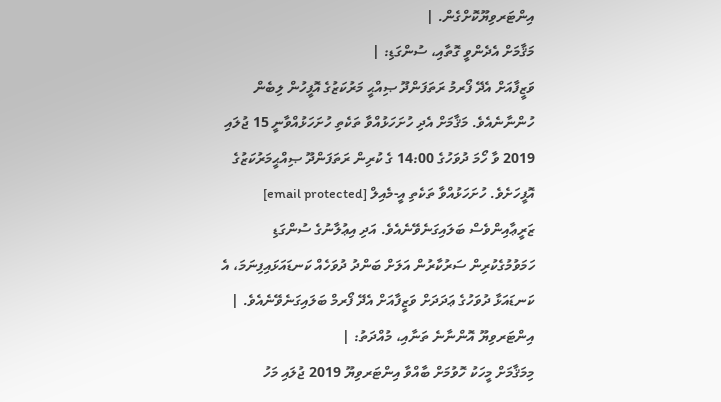އިންޓަރވިޔޫކޮށްގެން. |
މަޤާމަށް އެދެންވީ ގޮތާއި، ސުންގަޑި: |
ވަޒީފާއަށް އެދޭ ފޯރމު ރަތަފަންދޫ ޞިއްޙީ މަރުކަޒުގެ އޮފީހުން ލިބެން ހުންނާނެއެވެ. މަޤާމަށް އެދި ހުށަހަޅުއްވާ ތަކެތި ހުށަހަޅުއްވާނީ 15 ޖުލައި 2019 ވާ ހޯމަ ދުވަހުގެ 14:00 ގެ ކުރިން ރަތަފަންދޫ ޞިއްޙީމަރުކަޒުގެ އޮފީހަށެވެ. ހުށަހަޅުއްވާ ތަކެތި އީ-މެއިލް [email protected] ޒަރީޢާއިންވެސް ބަލައިގަނެވޭނެއެވެ. އަދި އިޢުލާނުގެ ސުންގަޑި ހަމަވުމުގެކުރިން ސަރުކާރުން އަލަށް ބަންދު ދުވަހެއް ކަނޑައަޅައިފިނަމަ، އެ ކަނޑައަޅާ ދުވަހުގެ ޢަދަދަށް ވަޒީފާއަށް އެދޭ ފޯރމް ބަލައިގަނެވޭނެއެވެ. |
އިންޓަރވިޔޫ އޮންނާނެ ތަނާއި، މުއްދަތު: |
މިމަޤާމަށް މީހަކު ހޮވުމަށް ބާއްވާ އިންޓަރވިޔޫ 2019 ޖުލައި މަހު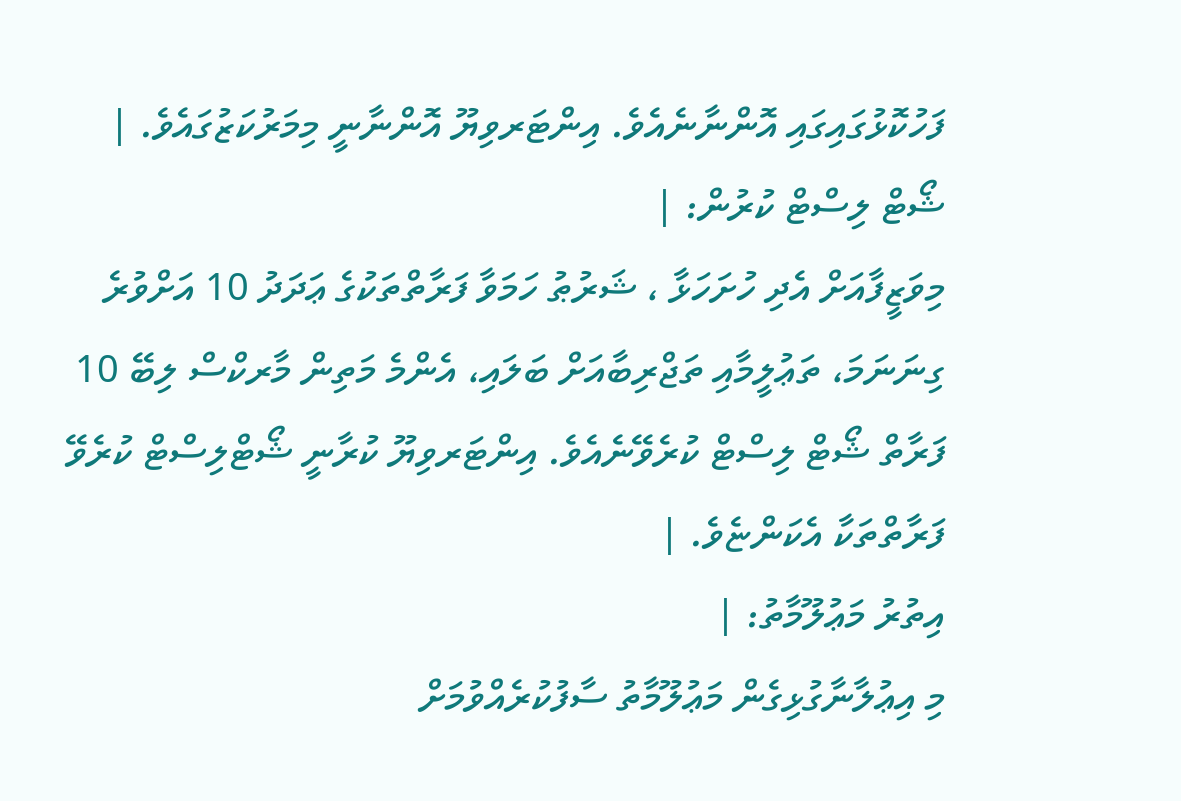ފަހުކޮޅުގައިގައި އޮންނާނެއެވެ. އިންޓަރވިޔޫ އޮންނާނީ މިމަރުކަޒުގައެވެ. |
ޝޯޓް ލިސްޓް ކުރުން: |
މިވަޒީފާއަށް އެދި ހުށަހަޅާ ، ޝަރުޠު ހަމަވާ ފަރާތްތަކުގެ ޢަދަދު 10 އަށްވުރެ ގިނަނަމަ، ތަޢުލީމާއި ތަޖްރިބާއަށް ބަލައި، އެންމެ މަތިން މާރކްސް ލިބޭ 10 ފަރާތް ޝޯޓް ލިސްޓް ކުރެވޭނެއެވެ. އިންޓަރވިޔޫ ކުރާނީ ޝޯޓްލިސްޓް ކުރެވޭ ފަރާތްތަކާ އެކަންޏެވެ. |
އިތުރު މަޢުލޫމާތު: |
މި އިޢުލާނާގުޅިގެން މަޢުލޫމާތު ސާފުކުރެއްވުމަށް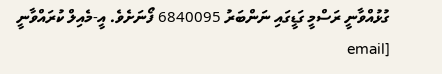ގުޅުއްވާނީ ރަސްމީ ގަޑީގައި ނަންބަރު 6840095 ފޯނަށެވެ. އީ-މެއިލް ކުރައްވާނީ [email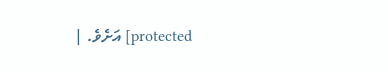protected] އަށެވެ. |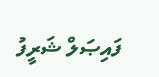ފައިޞަލް ޝަރީފު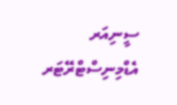ސީނިއަރ އެޑްމިނިސްޓްރޭޓަރ